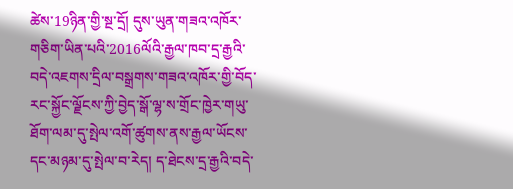ཚེས་19ཉིན་གྱི་སྔ་དྲོ། དུས་ཡུན་གཟའ་འཁོར་གཅིག་ཡིན་པའི་2016ལོའི་རྒྱལ་ཁབ་དྲ་རྒྱའི་བདེ་འཇགས་དྲིལ་བསྒྲགས་གཟའ་འཁོར་གྱི་བོད་རང་སྐྱོང་ལྗོངས་ཀྱི་བྱེད་སྒོ་ལྷ་ས་གྲོང་ཁྱེར་གཡུ་ཐོག་ལམ་དུ་སྤེལ་འགོ་ཚུགས་ནས་རྒྱལ་ཡོངས་དང་མཉམ་དུ་སྤེལ་བ་རེད། ད་ཐེངས་དྲ་རྒྱའི་བདེ་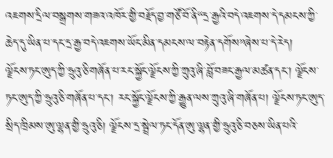འཇགས་དྲིལ་བསྒྲགས་གཟའ་འཁོར་གྱི་བརྗོད་བྱ་གཙོ་བོ་ནི“དྲ་རྒྱའི་བདེ་འཇགས་དེ་དམངས་ཀྱི་ཆེད་དུ་ཡིན་པ་དང་དྲ་རྒྱ་བདེ་འཇགས་ཡོང་མིན་དམངས་ལ་བརྟེན་དགོས”ཞེས་པ་དེ་རེད།
ལྗོངས་ཏང་ཨུད་ཀྱི་ཧྲུའུ་ཅི་གཞོན་པ་རང་སྐྱོང་ལྗོངས་ཀྱི་ཀྲུའུ་ཞི་བློ་བཟང་རྒྱལ་མཚན་དང་། ལྗོངས་ཏང་ཨུད་ཀྱི་ཧྲུའུ་ཅི་གཞོན་པ་དང་། རང་སྐྱོང་ལྗོངས་ཀྱི་རྒྱུན་ལས་ཀྲུའུ་ཞི་གཞོན་པ། ལྗོངས་ཏང་ཨུད་སྲིད་ཁྲིམས་ཨུ་ལྷན་གྱི་ཧྲུའུ་ཅི། ལྗོངས་དྲ་སྦྲེལ་ཏང་དོན་ཨུ་ལྷན་གྱི་ཧྲུའུ་ཅི་བཅས་ཡིན་པའི་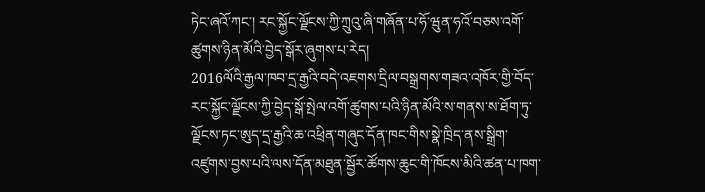ཏེང་ཞའོ་ཀང་། རང་སྐྱོང་ལྗོངས་ཀྱི་ཀྲུའུ་ཞི་གཞོན་པ་ཧོ་ཝུན་ཧའོ་བཅས་འགོ་ཚུགས་ཉིན་མོའི་བྱེད་སྒོར་ཞུགས་པ་རེད།
2016ལོའི་རྒྱལ་ཁབ་དྲ་རྒྱའི་བདེ་འཇགས་དྲིལ་བསྒྲགས་གཟའ་འཁོར་གྱི་བོད་རང་སྐྱོང་ལྗོངས་ཀྱི་བྱེད་སྒོ་སྤེལ་འགོ་ཚུགས་པའི་ཉིན་མོའི་ས་གནས་ས་ཐོག་ཏུ་ལྗོངས་ཏང་ཨུད་དྲ་རྒྱའི་ཆ་འཕྲིན་གཞུང་དོན་ཁང་གིས་སྣེ་ཁྲིད་ནས་སྒྲིག་འཛུགས་བྱས་པའི་ལས་དོན་མཐུན་སྦྱོར་ཚོགས་ཆུང་གི་ཁོངས་མིའི་ཚན་པ་ཁག་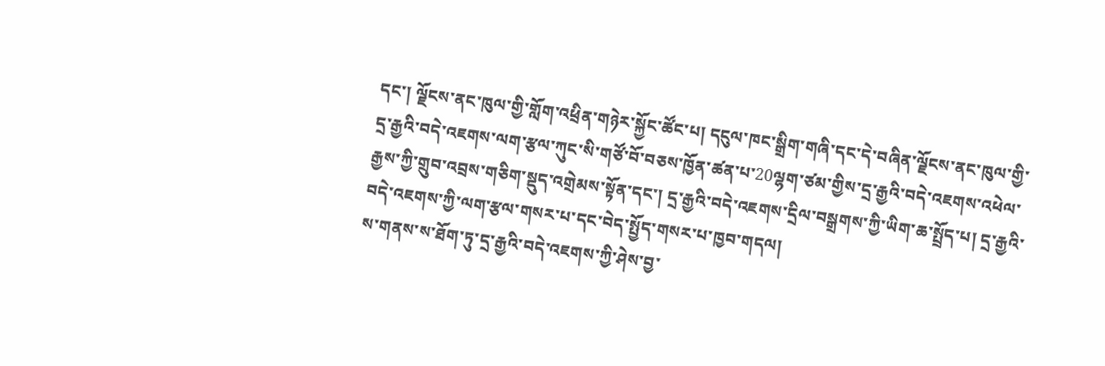དང་། ལྗོངས་ནང་ཁུལ་གྱི་གློག་འཕྲིན་གཉེར་སྐྱོང་ཚོང་པ། དངུལ་ཁང་སྒྲིག་གཞི་དང་དེ་བཞིན་ལྗོངས་ནང་ཁུལ་གྱི་དྲ་རྒྱའི་བདེ་འཇགས་ལག་རྩལ་ཀུང་སི་གཙོ་བོ་བཅས་ཁྱོན་ཚན་པ་20ལྷག་ཙམ་གྱིས་དྲ་རྒྱའི་བདེ་འཇགས་འཕེལ་རྒྱས་ཀྱི་གྲུབ་འབྲས་གཅིག་སྡུད་འགྲེམས་སྟོན་དང་། དྲ་རྒྱའི་བདེ་འཇགས་དྲིལ་བསྒྲགས་ཀྱི་ཡིག་ཆ་སྤྲོད་པ། དྲ་རྒྱའི་བདེ་འཇགས་ཀྱི་ལག་རྩལ་གསར་པ་དང་བེད་སྤྱོད་གསར་པ་ཁྱབ་གདལ།
ས་གནས་ས་ཐོག་ཏུ་དྲ་རྒྱའི་བདེ་འཇགས་ཀྱི་ཤེས་བྱ་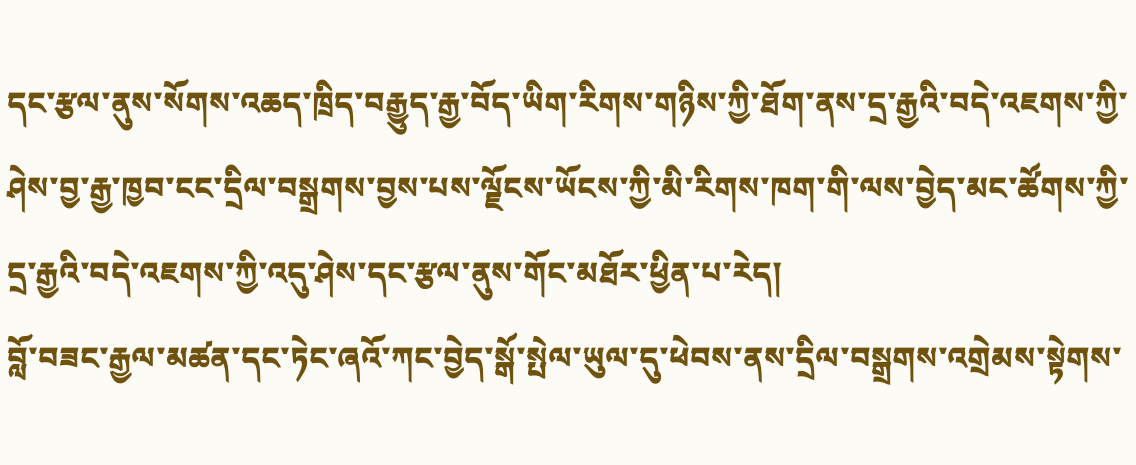དང་རྩལ་ནུས་སོགས་འཆད་ཁྲིད་བརྒྱུད་རྒྱ་བོད་ཡིག་རིགས་གཉིས་ཀྱི་ཐོག་ནས་དྲ་རྒྱའི་བདེ་འཇགས་ཀྱི་ཤེས་བྱ་རྒྱ་ཁྱབ་ངང་དྲིལ་བསྒྲགས་བྱས་པས་ལྗོངས་ཡོངས་ཀྱི་མི་རིགས་ཁག་གི་ལས་བྱེད་མང་ཚོགས་ཀྱི་དྲ་རྒྱའི་བདེ་འཇགས་ཀྱི་འདུ་ཤེས་དང་རྩལ་ནུས་གོང་མཐོར་ཕྱིན་པ་རེད།
བློ་བཟང་རྒྱལ་མཚན་དང་ཏེང་ཞའོ་ཀང་བྱེད་སྒོ་སྤེལ་ཡུལ་དུ་ཕེབས་ནས་དྲིལ་བསྒྲགས་འགྲེམས་སྟེགས་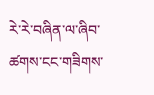རེ་རེ་བཞིན་ལ་ཞིབ་ཚགས་ངང་གཟིགས་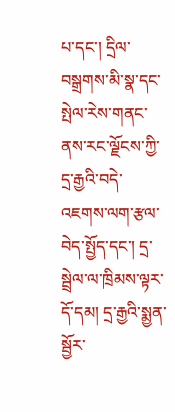པ་དང་། དྲིལ་བསྒྲགས་མི་སྣ་དང་སྤེལ་རེས་གནང་ནས་རང་ལྗོངས་ཀྱི་དྲ་རྒྱའི་བདེ་འཇགས་ལག་རྩལ་བེད་སྤྱོད་དང་། དྲ་སྦྲེལ་ལ་ཁྲིམས་ལྟར་དོ་དམ། དྲ་རྒྱའི་སྨྱན་སྦྱོར་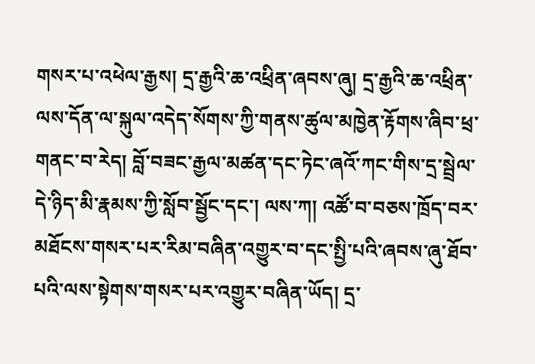གསར་པ་འཕེལ་རྒྱས། དྲ་རྒྱའི་ཆ་འཕྲིན་ཞབས་ཞུ། དྲ་རྒྱའི་ཆ་འཕྲིན་ལས་དོན་ལ་སྐུལ་འདེད་སོགས་ཀྱི་གནས་ཚུལ་མཁྱེན་རྟོགས་ཞིབ་ཕྲ་གནང་བ་རེད། བློ་བཟང་རྒྱལ་མཚན་དང་ཏེང་ཞའོ་ཀང་གིས་དྲ་སྦྲེལ་དེ་ཉིད་མི་རྣམས་ཀྱི་སློབ་སྦྱོང་དང་། ལས་ཀ། འཚོ་བ་བཅས་ཁྲོད་བར་མཐོངས་གསར་པར་རིམ་བཞིན་འགྱུར་བ་དང་སྤྱི་པའི་ཞབས་ཞུ་ཐོབ་པའི་ལས་སྟེགས་གསར་པར་འགྱུར་བཞིན་ཡོད། དྲ་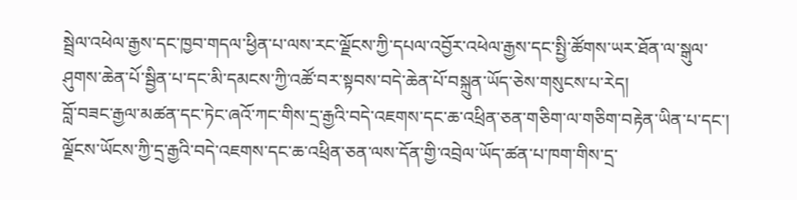སྦྲེལ་འཕེལ་རྒྱས་དང་ཁྱབ་གདལ་ཕྱིན་པ་ལས་རང་ལྗོངས་ཀྱི་དཔལ་འབྱོར་འཕེལ་རྒྱས་དང་སྤྱི་ཚོགས་ཡར་ཐོན་ལ་སྒུལ་ཤུགས་ཆེན་པོ་སྦྱིན་པ་དང་མི་དམངས་ཀྱི་འཚོ་བར་སྟབས་བདེ་ཆེན་པོ་བསྐྲུན་ཡོད་ཅེས་གསུངས་པ་རེད།
བློ་བཟང་རྒྱལ་མཚན་དང་ཏེང་ཞའོ་ཀང་གིས་དྲ་རྒྱའི་བདེ་འཇགས་དང་ཆ་འཕྲིན་ཅན་གཅིག་ལ་གཅིག་བརྟེན་ཡིན་པ་དང་། ལྗོངས་ཡོངས་ཀྱི་དྲ་རྒྱའི་བདེ་འཇགས་དང་ཆ་འཕྲིན་ཅན་ལས་དོན་གྱི་འབྲེལ་ཡོད་ཚན་པ་ཁག་གིས་དྲ་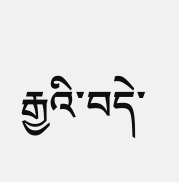རྒྱའི་བདེ་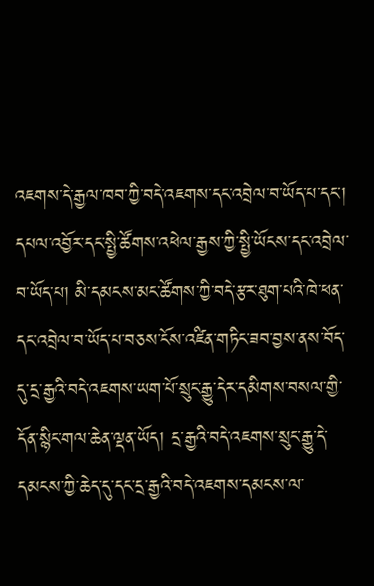འཇགས་དེ་རྒྱལ་ཁབ་ཀྱི་བདེ་འཇགས་དང་འབྲེལ་བ་ཡོད་པ་དང་། དཔལ་འབྱོར་དང་སྤྱི་ཚོགས་འཕེལ་རྒྱས་ཀྱི་སྤྱི་ཡོངས་དང་འབྲེལ་བ་ཡོད་པ། མི་དམངས་མང་ཚོགས་ཀྱི་བདེ་རྩར་ཐུག་པའི་ཁེ་ཕན་དང་འབྲེལ་བ་ཡོད་པ་བཅས་ངོས་འཛིན་གཏིང་ཟབ་བྱས་ནས་བོད་དུ་དྲ་རྒྱའི་བདེ་འཇགས་ཡག་པོ་སྲུང་རྒྱུ་དེར་དམིགས་བསལ་གྱི་དོན་སྙིང་གལ་ཆེན་ལྡན་ཡོད། དྲ་རྒྱའི་བདེ་འཇགས་སྲུང་རྒྱུ་དེ་དམངས་ཀྱི་ཆེད་དུ་དང་དྲ་རྒྱའི་བདེ་འཇགས་དམངས་ལ་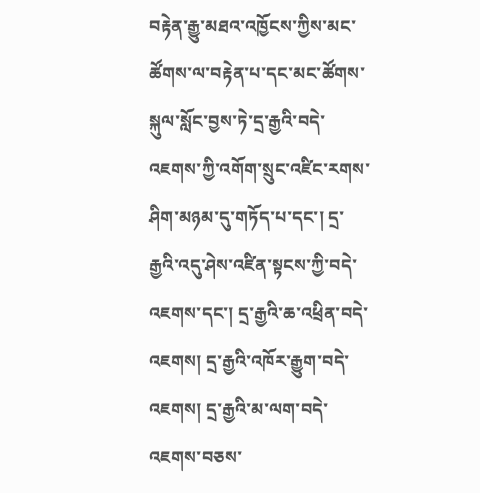བརྟེན་རྒྱུ་མཐའ་འཁྱོངས་ཀྱིས་མང་ཚོགས་ལ་བརྟེན་པ་དང་མང་ཚོགས་སྐུལ་སློང་བྱས་ཏེ་དྲ་རྒྱའི་བདེ་འཇགས་ཀྱི་འགོག་སྲུང་འཛིང་རགས་ཤིག་མཉམ་དུ་གཏོད་པ་དང་། དྲ་རྒྱའི་འདུ་ཤེས་འཛིན་སྟངས་ཀྱི་བདེ་འཇགས་དང་། དྲ་རྒྱའི་ཆ་འཕྲིན་བདེ་འཇགས། དྲ་རྒྱའི་འཁོར་རྒྱུག་བདེ་འཇགས། དྲ་རྒྱའི་མ་ལག་བདེ་འཇགས་བཅས་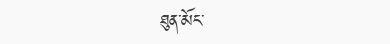ཐུན་མོང་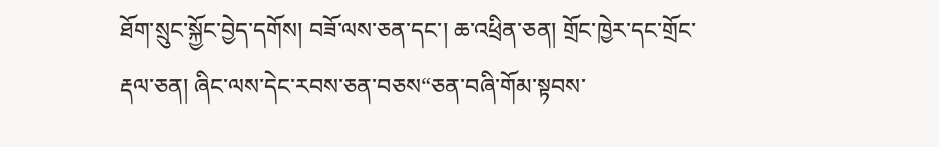ཐོག་སྲུང་སྐྱོང་བྱེད་དགོས། བཟོ་ལས་ཅན་དང་། ཆ་འཕྲིན་ཅན། གྲོང་ཁྱེར་དང་གྲོང་རྡལ་ཅན། ཞིང་ལས་དེང་རབས་ཅན་བཅས“ཅན་བཞི་གོམ་སྟབས་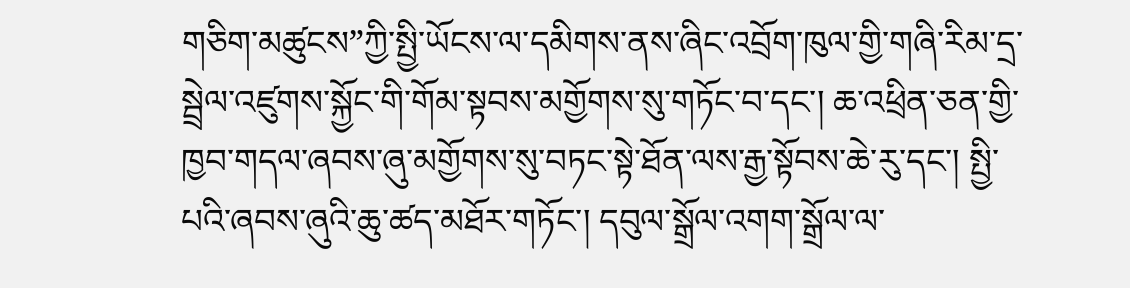གཅིག་མཚུངས”ཀྱི་སྤྱི་ཡོངས་ལ་དམིགས་ནས་ཞིང་འབྲོག་ཁུལ་གྱི་གཞི་རིམ་དྲ་སྦྲེལ་འཛུགས་སྐྱོང་གི་གོམ་སྟབས་མགྱོགས་སུ་གཏོང་བ་དང་། ཆ་འཕྲིན་ཅན་གྱི་ཁྱབ་གདལ་ཞབས་ཞུ་མགྱོགས་སུ་བཏང་སྟེ་ཐོན་ལས་རྒྱ་སྟོབས་ཆེ་རུ་དང་། སྤྱི་པའི་ཞབས་ཞུའི་ཆུ་ཚད་མཐོར་གཏོང་། དབུལ་སྒྲོལ་འགག་སྒྲོལ་ལ་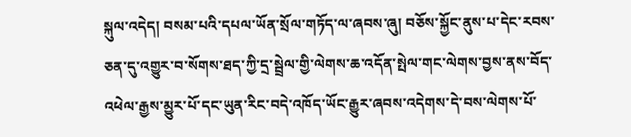སྐུལ་འདེད། བསམ་པའི་དཔལ་ཡོན་སྲོལ་གཏོད་ལ་ཞབས་ཞུ། བཅོས་སྐྱོང་ནུས་པ་དེང་རབས་ཅན་དུ་འགྱུར་བ་སོགས་ཐད་ཀྱི་དྲ་སྦྲེལ་གྱི་ལེགས་ཆ་འདོན་སྤེལ་གང་ལེགས་བྱས་ནས་བོད་འཕེལ་རྒྱས་མྱུར་པོ་དང་ཡུན་རིང་བདེ་འཁོད་ཡོང་རྒྱུར་ཞབས་འདེགས་དེ་བས་ལེགས་པོ་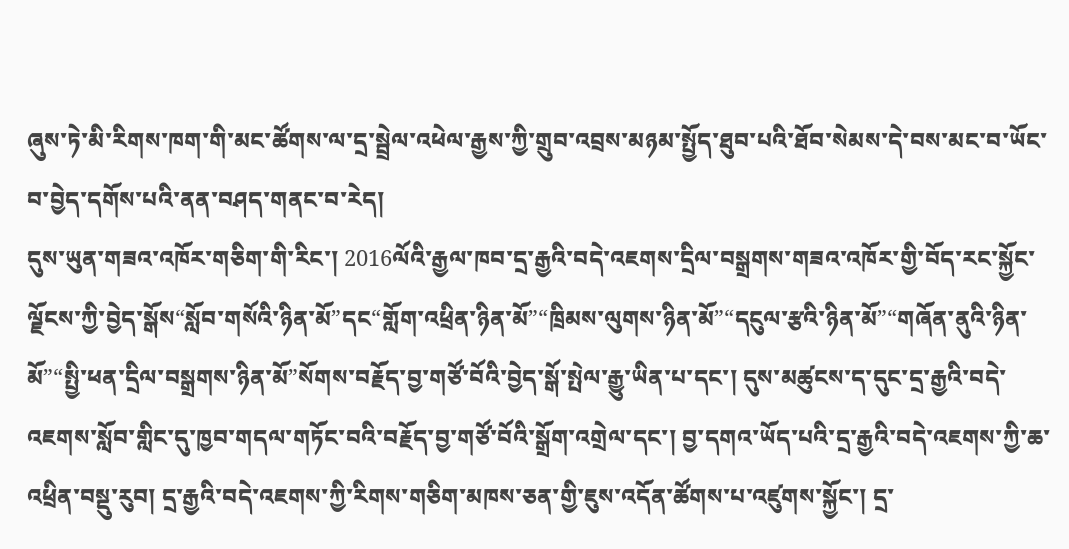ཞུས་ཏེ་མི་རིགས་ཁག་གི་མང་ཚོགས་ལ་དྲ་སྦྲེལ་འཕེལ་རྒྱས་ཀྱི་གྲུབ་འབྲས་མཉམ་སྤྱོད་ཐུབ་པའི་ཐོབ་སེམས་དེ་བས་མང་བ་ཡོང་བ་བྱེད་དགོས་པའི་ནན་བཤད་གནང་བ་རེད།
དུས་ཡུན་གཟའ་འཁོར་གཅིག་གི་རིང་། 2016ལོའི་རྒྱལ་ཁབ་དྲ་རྒྱའི་བདེ་འཇགས་དྲིལ་བསྒྲགས་གཟའ་འཁོར་གྱི་བོད་རང་སྐྱོང་ལྗོངས་ཀྱི་བྱེད་སྒོས“སློབ་གསོའི་ཉིན་མོ”དང“གློག་འཕྲིན་ཉིན་མོ”“ཁྲིམས་ལུགས་ཉིན་མོ”“དངུལ་རྩའི་ཉིན་མོ”“གཞོན་ནུའི་ཉིན་མོ”“སྤྱི་ཕན་དྲིལ་བསྒྲགས་ཉིན་མོ”སོགས་བརྗོད་བྱ་གཙོ་བོའི་བྱེད་སྒོ་སྤེལ་རྒྱུ་ཡིན་པ་དང་། དུས་མཚུངས་ད་དུང་དྲ་རྒྱའི་བདེ་འཇགས་སློབ་གླིང་དུ་ཁྱབ་གདལ་གཏོང་བའི་བརྗོད་བྱ་གཙོ་བོའི་སྒྲོག་འགྲེལ་དང་། བྱ་དགའ་ཡོད་པའི་དྲ་རྒྱའི་བདེ་འཇགས་ཀྱི་ཆ་འཕྲིན་བསྡུ་རུབ། དྲ་རྒྱའི་བདེ་འཇགས་ཀྱི་རིགས་གཅིག་མཁས་ཅན་གྱི་ཇུས་འདོན་ཚོགས་པ་འཛུགས་སྐྱོང་། དྲ་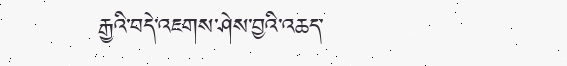རྒྱའི་བདེ་འཇགས་ཤེས་བྱའི་འཆད་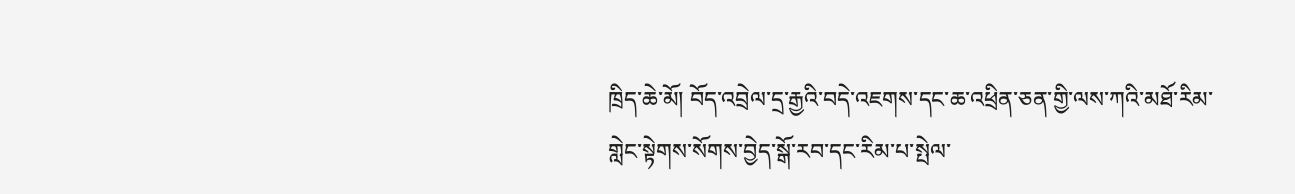ཁྲིད་ཆེ་མོ། བོད་འབྲེལ་དྲ་རྒྱའི་བདེ་འཇགས་དང་ཆ་འཕྲིན་ཅན་གྱི་ལས་ཀའི་མཐོ་རིམ་གླེང་སྟེགས་སོགས་བྱེད་སྒོ་རབ་དང་རིམ་པ་སྤེལ་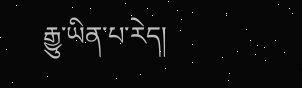རྒྱུ་ཡིན་པ་རེད།